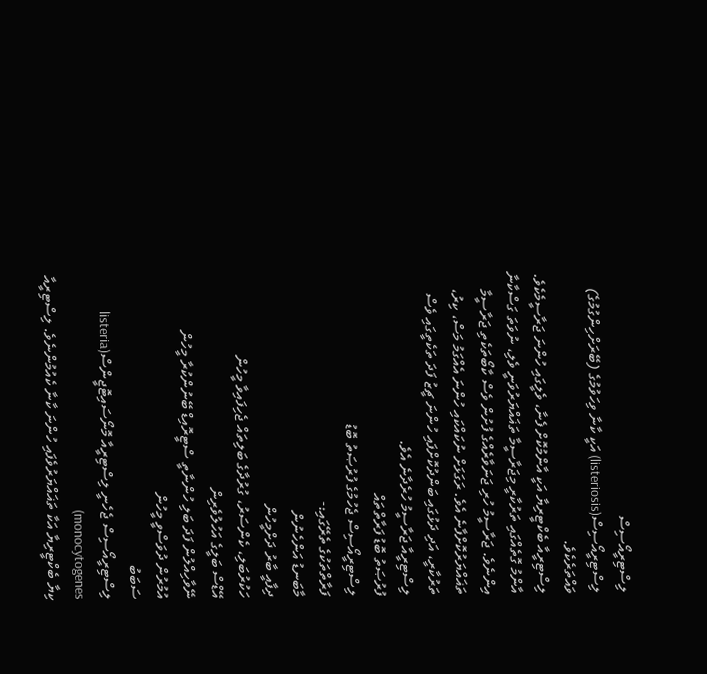ލިސްޓިރީއޯސިސް
ލިސްޓިރީއޯސިސް(listeriosis) އަކީ ކާނާ ވިހަވުމުގެ (ބޭރަށްހިންގުމުގެ) ވައްތަރެކެވެ.
ލިސްޓިރީއާ ބެކްޓީރިޔާ އަކީ އާންމުކޮށް ފެނާ، ވެލީގައި ހުންނަ ޖަރާސީމެކެވެ.
އާންމު ގޮތެއްގައި ތަރުކާރީ މިޖަރާސީމާ ތަޣައްޔަރުވަނީ ވެލި، ނުވަތަ ގަސްކާނާ
އިންނެވެ. ޖަރާސީމު ހުރި ޖަނަވާރެއްގެ ފުށުން ވެސް ކާބޯތަކެތި ޖަރާސީމާ
ތަޣައްޔަރުކޮށްފާނެ އެވެ. ރަގަޅަށް ނުކައްކައި ހުންނަ އެއްގަމު މަސް، ކިރު،
ތަރުކާރީ، އަދި ދަޅުގައި ބަންދުކޮށްފައި ހުންނަ ޗީޒު ފަދަ ތަކެތީގައި ވެސް
ލިސްޓިރީއާ ޖަރާސީމު ހުރެދާނެ އެވެ.
ފުރުޞަތު ބޮޑު ފަރާތްތައް
ލިސްޓިރީއޯސިސް ޖެހުމުގެ ފުރުޞަތު ބޮޑު
ފަރާތްތަކުގެ ތެރޭގައި:-
މާބަނޑު އަންހެނުން
ދިފާއީ ބާރު ދަށްމީހުން
ހަކުރުބަލި، ކެންސަރު، ގުރުދާގެ ބަލިތައް ޖެހިފައިވާ މީހުން
އޭޑްސް ބަލީގެ އަހުލުވެރިން
ނޭވާހިއްލުން ފަދަ ބަލި ހުންނާތީ ސްޓީރޮއިޑް ބޭނުންކުރާ މީހުން
އުމުރުން ދުވަސްވީ މީހުން
ސަބަބު
ލިސްޓިރީއޯސިސް ޖެހެނީ ލިސްޓިރީއާ މޮނޯސައިޓޮޖީންސް(listeria monocytogenes)
ކިޔާ ބެކްޓީރިޔާ އަކާ ތަޣައްޔަރުވެފައި ހުންނަ ކާނާ ކެއުމުންނެވެ. ލިސްޓިރީއާ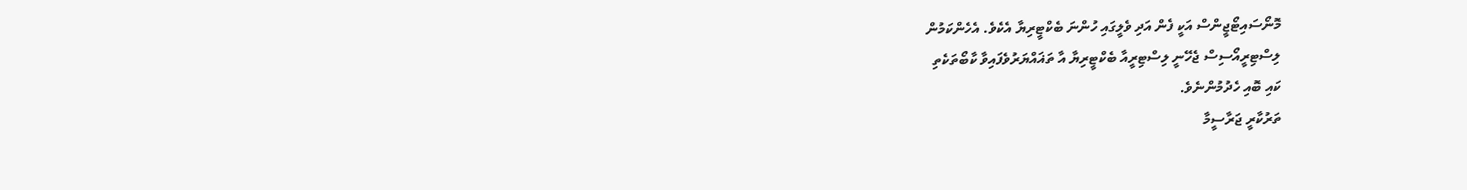މޮނޯސައިޓޯޖީންސް އަކީ ފެން އަދި ވެލީގައި ހުންނަ ބެކްޓީރިޔާ އެކެވެ. އެހެންކަމުން
ލިސްޓިރީއޯސިސް ޖެހޭނީ ލިސްޓިރީއާ ބެކްޓީރިޔާ އާ ތަޣައްޔަރުވެފައިވާ ކާބޯތަކެތި
ކައި ބޮއި ހެދުމުންނެވެ.
ތަރުކާރީ ޖަރާސީމާ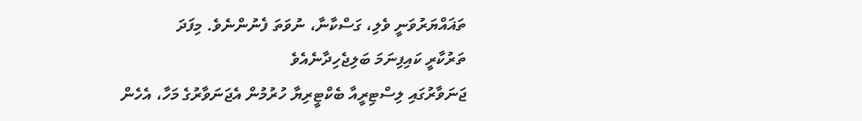ތަޣައްޔަރުވަނީ ވެލި، ގަސްކާނާ، ނުވަތަ ފެނުންނެވެ. މިފަދަ
ތަރުކާރީ ކައިފިނަމަ ބަލިޖެހިދާނެއެވެ
ޖަނަވާރުގައި ލިސްޓިރީއާ ބެކްޓީރިޔާ ހުރުމުން އެޖަނަވާރުގެ މަހާ، އެހެން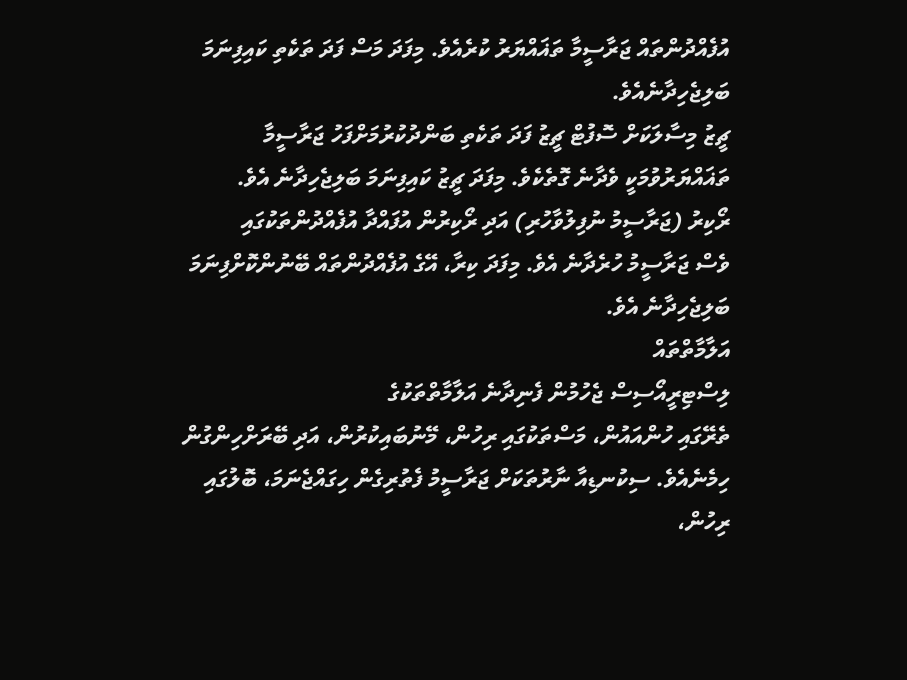އުފެއްދުންތައް ޖަރާސީމާ ތަޣައްޔަރު ކުރެއެވެ. މިފަދަ މަސް ފަދަ ތަކެތި ކައިފިނަމަ
ބަލިޖެހިދާނެއެވެ.
ޗީޒު މިސާލަކަށް ސޮފުޓް ޗީޒު ފަދަ ތަކެތި ބަންދުކުރުމަށްފަހު ޖަރާސީމާ
ތަޣައްޔަރުވުމަކީ ވެދާނެ ގޮތެކެވެ. މިފަދަ ޗީޒު ކައިފިނަމަ ބަލިޖެހިދާނެ އެވެ.
ރޯކިރު (ޖަރާސީމު ނުފިލުވާހުރި) އަދި ރޯކިރުން އުފައްދާ އުފެއްދުންތަކުގައި
ވެސް ޖަރާސީމު ހުރެދާނެ އެވެ. މިފަދަ ކިރާ، އޭގެ އުފެއްދުންތައް ބޭނުންކޮށްފިނަމަ
ބަލިޖެހިދާނެ އެވެ.
އަލާމާތްތައް
ލިސްޓިރީއޯސިސް ޖެހުމުން ފެނިދާނެ އަލާމާތްތަކުގެ
ތެރޭގައި ހުންއައުން، މަސްތަކުގައި ރިހުން، މޭނުބައިކުރުން، އަދި ބޭރަށްހިންގުން
ހިމެނެއެވެ. ސިކުނޑިއާ ނާރުތަކަށް ޖަރާސީމު ފެތުރިގެން ހިގައްޖެނަމަ، ބޮލުގައި
ރިހުން،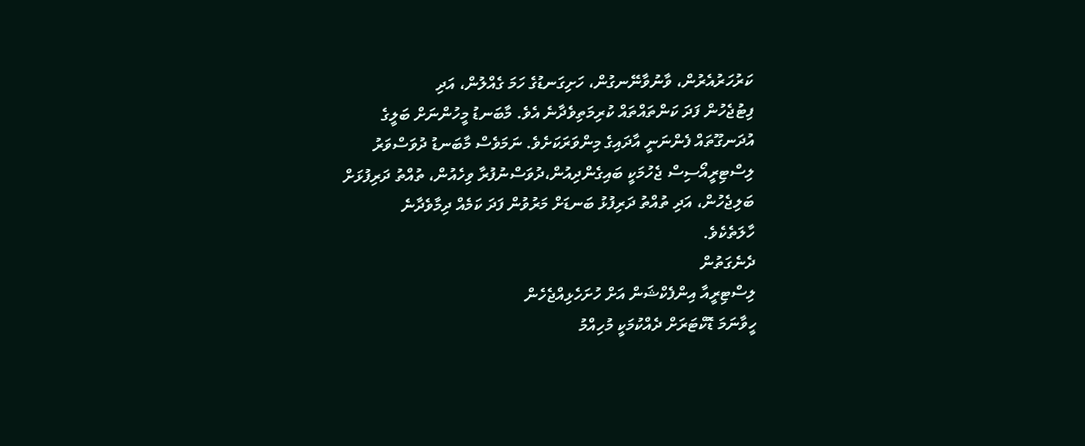ކަރުހަރުއެރުން، ވާނުވާނޭނގުން، ހަށިގަނޑުގެ ހަމަ ގެއްލުން، އަދި
ފިޓުޖެހުން ފަދަ ކަންތައްތައް ކުރިމަތިވެދާނެ އެވެ. މާބަނޑު މީހުންނަށް ބަލީގެ
އުދަނގޫތައް ފެންނަނީ އާދައިގެ މިންވަރަކަށެވެ. ނަމަވެސް މާބަނޑު ދުވަސްވަރު
ލިސްޓިރީއޯސިސް ޖެހުމަކީ ބައިގެންދިއުން،ދުވަސްނުފުރާ ވިހެއުން، ތުއްތު ދަރިފުޅަށް
ބަލިޖެހުން، އަދި ތުއްތު ދަރިފުޅު ބަނޑަށް މަރުވުން ފަދަ ކަމެއް ދިމާވެދާނެ
ހާލަތެކެވެ.
ދެނެގަތުން
ލިސްޓިރީއާ އިންފެކްޝަން އަށް ހުށަހެޅިއްޖެހެން
ހީވާނަމަ ޑޮކްޓަރަށް ދެއްކުމަކީ މުހިއްމު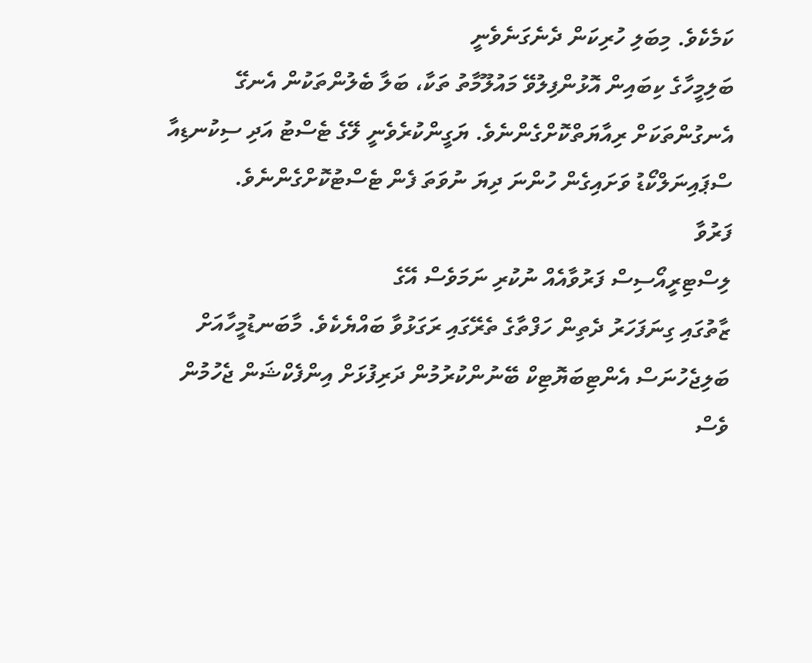ކަމެކެވެ. މިބަލި ހުރިކަން ދެނެގަނެވެނީ
ބަލިމީހާގެ ކިބައިން އޮޅުންފިލުވޭ މައުލޫމާތު ތަކާ، ބަލާ ބެލުންތަކުން އެނގޭ
އެނގުންތަކަށް ރިއާޔަތްކޮށްގެންނެވެ. ޔަގީންކުރެވެނީ ލޭގެ ޓެސްޓު އަދި ސިކުނޑިއާ
ސްޕައިނަލްކޯޑު ވަށައިގެން ހުންނަ ދިޔަ ނުވަތަ ފެން ޓެސްޓުކޮށްގެންނެވެ.
ފަރުވާ
ލިސްޓިރީއޯސިސް ފަރުވާއެއް ނުކުރި ނަމަވެސް އޭގެ
ޒާތުގައި ގިނަފަހަރު ދެތިން ހަފްތާގެ ތެރޭގައި ރަގަޅުވާ ބައްޔެކެވެ. މާބަނޑުމީހާއަށް
ބަލިޖެހުނަސް އެންޓިބަޔޮޓިކް ބޭނުންކުރުމުން ދަރިފުޅަށް އިންފެކްޝަން ޖެހުމުން
ވެސް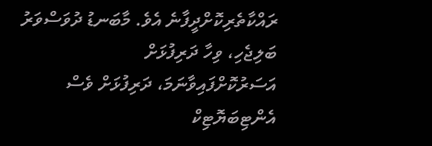ރައްކާތެރިކޮށްދީފާނެ އެވެ. މާބަނޑު ދުވަސްވަރު ބަލިޖެހި، ވިހާ ދަރިފުޅަށް
އަސަރުކޮށްފައިވާނަމަ، ދަރިފުޅަށް ވެސް އެންޓިބަޔޮޓިކް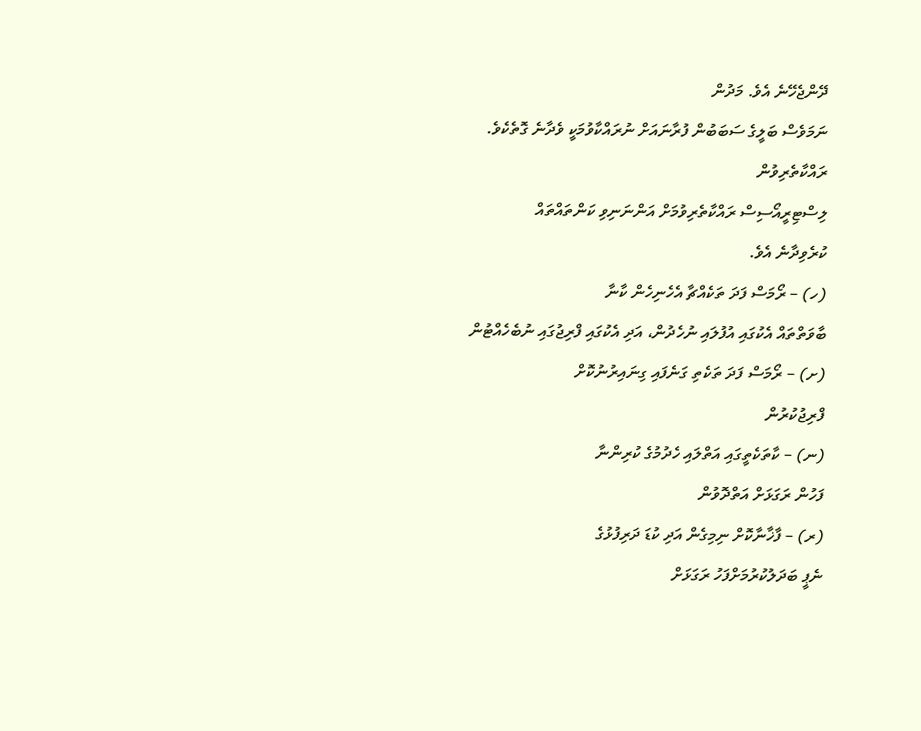ދޭންޖެހޭނެ އެވެ. މަދުން
ނަމަވެސް ބަލީގެ ސަބަބުން ފުރާނައަށް ނުރައްކާވުމަކީ ވެދާނެ ގޮތެކެވެ.
ރައްކާތެރިވުން
ލިސްޓިރީއޯސިސް ރައްކާތެރިވުމަށް އަންނަނިވި ކަންތައްތައް
ކުރެވިދާނެ އެވެ.
(ހ) – ރޯމަސް ފަދަ ތަކެއްޗާ އެހެނިހެން ކާނާ
ބާވަތްތައް އެކުގައި އުފުލައި ނުހެދުން، އަދި އެކުގައި ފްރިޖުގައި ނުބެހެއްޓުން
(ށ) – ރޯމަސް ފަދަ ތަކެތި ގަނެފައި ގިނައިރުނުކޮށް
ފްރިޖުކުރުން
(ނ) – ކާތަކެތީގައި އަތްލައި ހެދުމުގެ ކުރިންނާ
ފަހުން ރަގަޅަށް އަތްދޮވުން
(ރ) – ފާޚާނާކޮށް ނިމިގެން އަދި ކުޑަ ދަރިފުޅުގެ
ނެޕީ ބަދަލުކުރުމަށްފަހު ރަގަޅަށް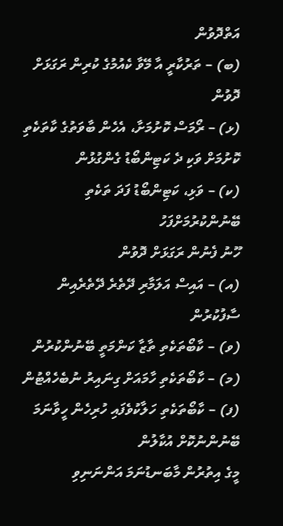އަތްދޮވުން
(ބ) – ތަރުކާރީ އާ މޭވާ ކެއުމުގެ ކުރިން ރަގަޅަށް
ދޮވުން
(ޅ) – ރޯމަސް ކޮށުމަށާ، އެހެން ބާވަތުގެ ކާތަކެތި
ކޮށުމަށް ވަކި ދެ ކަޓިންބޯޑު ގެންގުޅުން
(ކ) – ވަޅި، ކަޓިންބޯޑު ފަދަ ތަކެތި ބޭނުންކުރުމަށްފަހު
ހޫނު ފެނުން ރަގަޅަށް ދޮވުން
(އ) – އައިސް އަލަމާރި ދޭތެރެ ދޭތެރެއިން
ސާފުކުރުން
(ވ) – ކާބޯތަކެތި ތާޒާ ކަންމަތީ ބޭނުންކުރުން
(މ) – ކާބޯތަކެތި ހާމައަށް ގިނައިރު ނުބެހެއްޓުން
(ފ) – ކާބޯތަކެތި ހަލާކުވެފައި ހުރިހެން ހީވާނަމަ
ބޭނުންނުކޮށް އުކާލުން
މީގެ އިތުރުން މާބަނޑުނަމަ އަންނަނިވި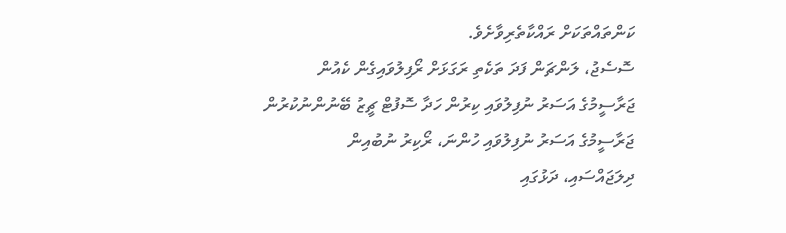ކަންތައްތަކަށް ރައްކާތެރިވާށެވެ.
ސޮސެޖު، ލަންޗަން ފަދަ ތަކެތި ރަގަޅަށް ރޯފިލުވައިގެން ކެއުން
ޖަރާސީމުގެ އަސަރު ނުފިލުވައި ކިރުން ހަދާ ސޮފުޓް ޗީޒު ބޭނުންނުކުރުން
ޖަރާސީމުގެ އަސަރު ނުފިލުވައި ހުންނަ، ރޯކިރު ނުބުއިން
ދިލަޖައްސައި، ދަޅުގައި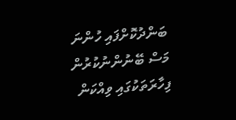ބަންދުކޮށްފައި ހުންނަ މަސް ބޭނުންނުކުރުން
ފިހާރަތަކުގައި ވިއްކަން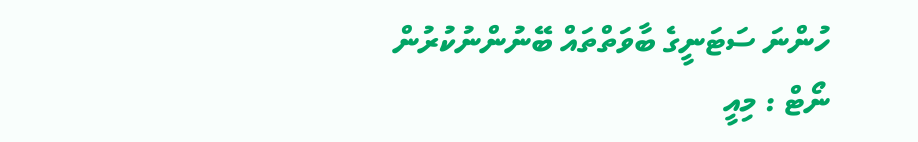ހުންނަ ސަޓަނީގެ ބާވަތްތައް ބޭނުންނުކުރުން
ނޯޓް : މިއީ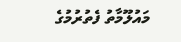މައުލޫމާތު ފެތުރުމުގެ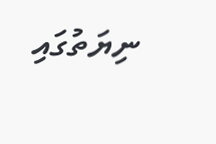ނިޔަތުގައި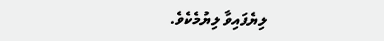ލިޔެފައިވާ ލިޔުމެކެވެ.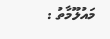މައުލޫމާތު :